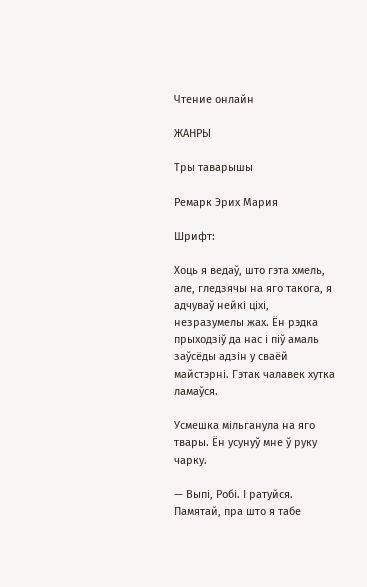Чтение онлайн

ЖАНРЫ

Тры таварышы

Ремарк Эрих Мария

Шрифт:

Хоць я ведаў, што гэта хмель, але, гледзячы на яго такога, я адчуваў нейкі ціхі, незразумелы жах. Ён рэдка прыходзіў да нас і піў амаль заўсёды адзін у сваёй майстэрні. Гэтак чалавек хутка ламаўся.

Усмешка мільганула на яго твары. Ён усунуў мне ў руку чарку.

— Выпі, Робі. І ратуйся. Памятай, пра што я табе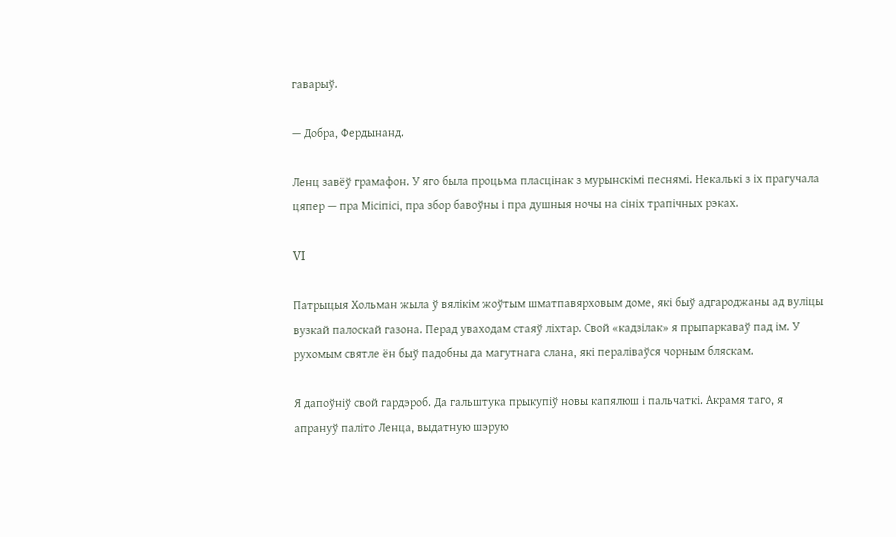гаварыў.

— Добра, Фердынанд.

Ленц завёў грамафон. У яго была процьма пласцінак з мурынскімі песнямі. Некалькі з іх прагучала цяпер — пра Місіпісі, пра збор бавоўны і пра душныя ночы на сініх трапічных рэках.

VI

Патрыцыя Хольман жыла ў вялікім жоўтым шматпавярховым доме, які быў адгароджаны ад вуліцы вузкай палоскай газона. Перад уваходам стаяў ліхтар. Свой «кадзілак» я прыпаркаваў пад ім. У рухомым святле ён быў падобны да магутнага слана, які пераліваўся чорным бляскам.

Я дапоўніў свой гардэроб. Да гальштука прыкупіў новы капялюш і пальчаткі. Акрамя таго, я апрануў паліто Ленца, выдатную шэрую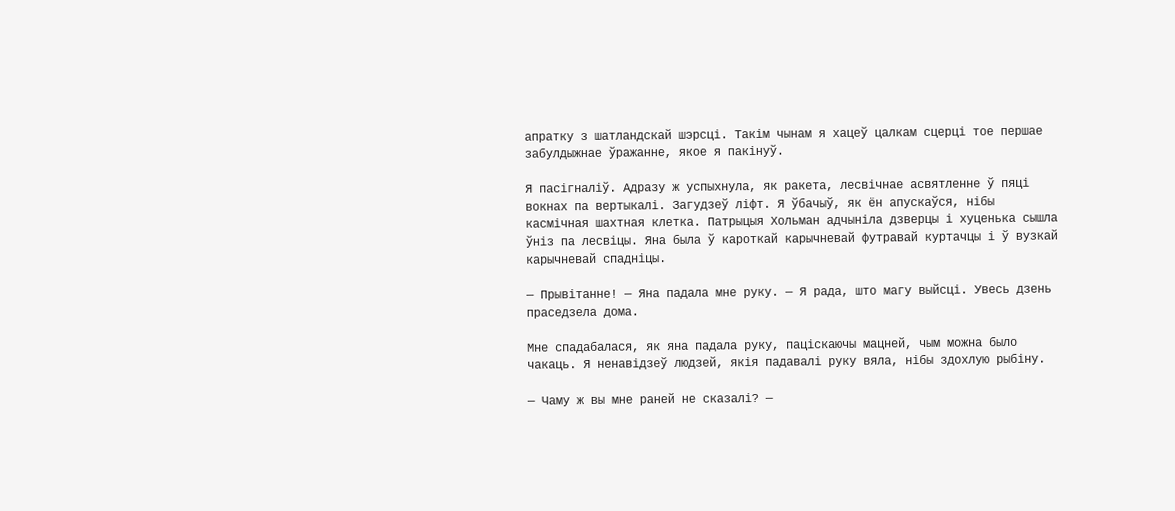апратку з шатландскай шэрсці. Такім чынам я хацеў цалкам сцерці тое першае забулдыжнае ўражанне, якое я пакінуў.

Я пасігналіў. Адразу ж успыхнула, як ракета, лесвічнае асвятленне ў пяці вокнах па вертыкалі. Загудзеў ліфт. Я ўбачыў, як ён апускаўся, нібы касмічная шахтная клетка. Патрыцыя Хольман адчыніла дзверцы і хуценька сышла ўніз па лесвіцы. Яна была ў кароткай карычневай футравай куртачцы і ў вузкай карычневай спадніцы.

— Прывітанне! — Яна падала мне руку. — Я рада, што магу выйсці. Увесь дзень праседзела дома.

Мне спадабалася, як яна падала руку, паціскаючы мацней, чым можна было чакаць. Я ненавідзеў людзей, якія падавалі руку вяла, нібы здохлую рыбіну.

— Чаму ж вы мне раней не сказалі? —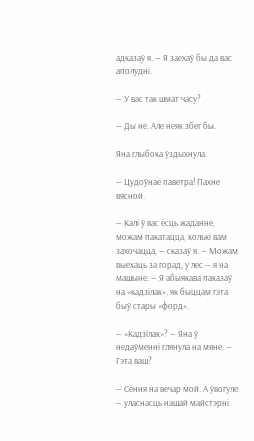адказаў я. — Я заехаў бы да вас аполудні.

— У вас так шмат часу?

— Ды не. Але неяк збег бы.

Яна глыбока ўздыхнула.

— Цудоўнае паветра! Пахне вясной.

— Калі ў вас ёсць жаданне, можам пакатацца, колькі вам захочацца, — сказаў я. — Можам выехаць за горад, у лес — я на машыне. — Я абыякава паказаў на «кадзілак», як быццам гэта быў стары «форд».

— «Кадзілак»? — Яна ў недаўменні глянула на мяне. — Гэта ваш?

— Сёння на вечар мой. А ўвогуле — уласнасць нашай майстэрні.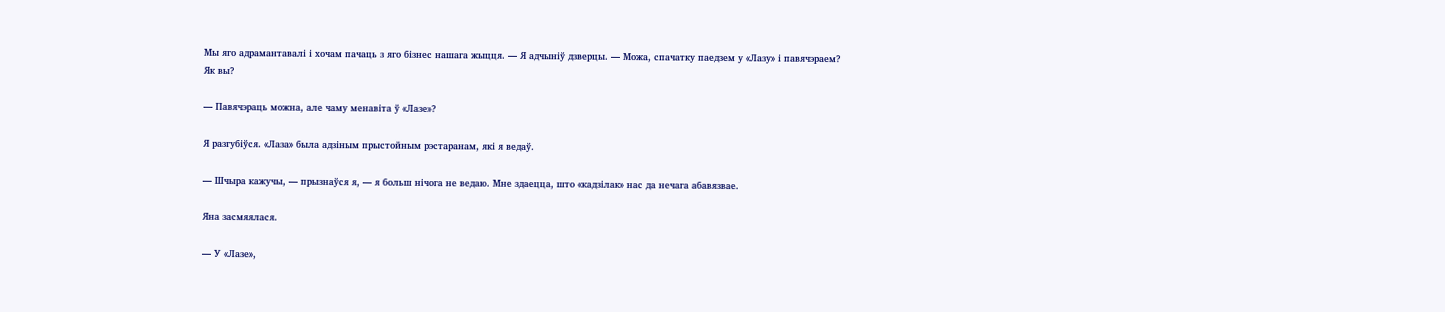Мы яго адрамантавалі і хочам пачаць з яго бізнес нашага жыцця. — Я адчыніў дзверцы. — Можа, спачатку паедзем у «Лазу» і павячэраем? Як вы?

— Павячэраць можна, але чаму менавіта ў «Лазе»?

Я разгубіўся. «Лаза» была адзіным прыстойным рэстаранам, які я ведаў.

— Шчыра кажучы, — прызнаўся я, — я больш нічога не ведаю. Мне здаецца, што «кадзілак» нас да нечага абавязвае.

Яна засмяялася.

— У «Лазе»,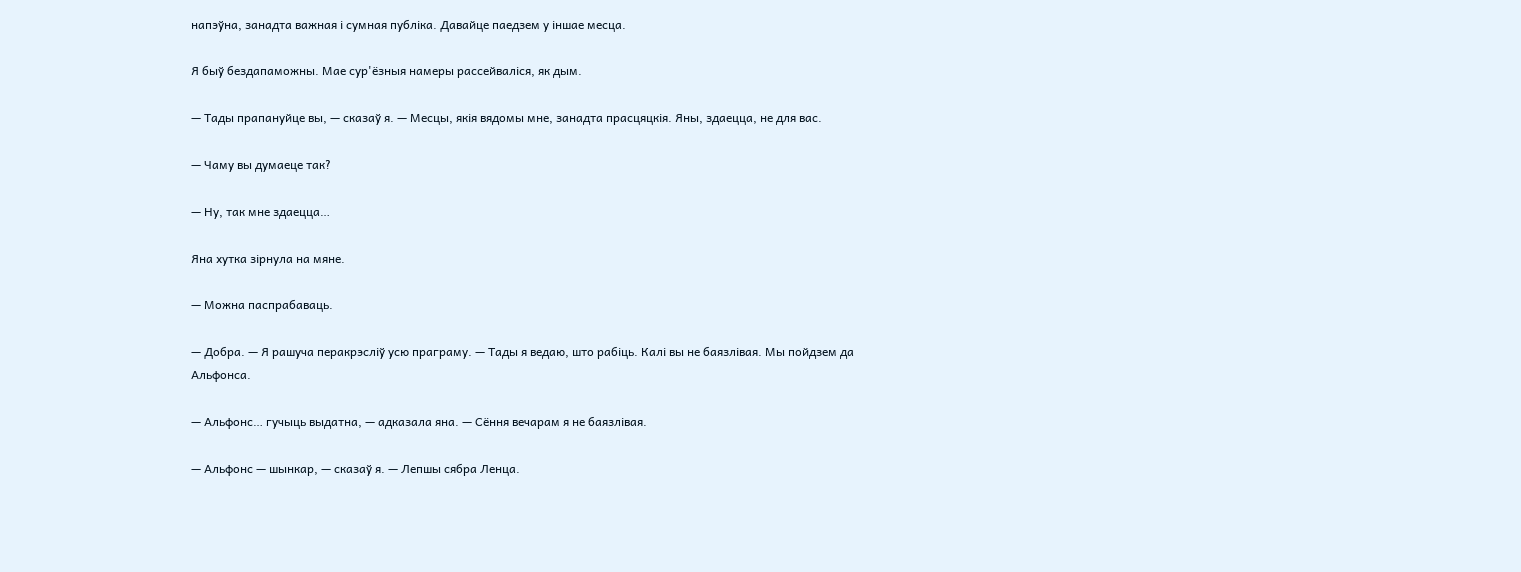напэўна, занадта важная і сумная публіка. Давайце паедзем у іншае месца.

Я быў бездапаможны. Мае сур'ёзныя намеры рассейваліся, як дым.

— Тады прапануйце вы, — сказаў я. — Месцы, якія вядомы мне, занадта прасцяцкія. Яны, здаецца, не для вас.

— Чаму вы думаеце так?

— Ну, так мне здаецца…

Яна хутка зірнула на мяне.

— Можна паспрабаваць.

— Добра. — Я рашуча перакрэсліў усю праграму. — Тады я ведаю, што рабіць. Калі вы не баязлівая. Мы пойдзем да Альфонса.

— Альфонс… гучыць выдатна, — адказала яна. — Сёння вечарам я не баязлівая.

— Альфонс — шынкар, — сказаў я. — Лепшы сябра Ленца.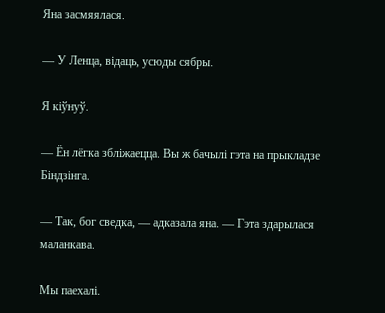Яна засмяялася.

— У Ленца, відаць, усюды сябры.

Я кіўнуў.

— Ён лёгка збліжаецца. Вы ж бачылі гэта на прыкладзе Біндзінга.

— Так, бог сведка, — адказала яна. — Гэта здарылася маланкава.

Мы паехалі.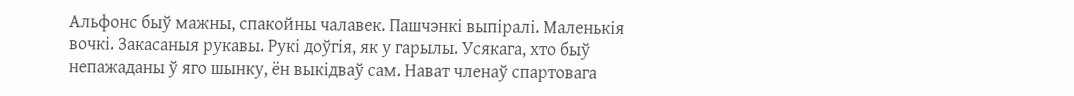Альфонс быў мажны, спакойны чалавек. Пашчэнкі выпіралі. Маленькія вочкі. Закасаныя рукавы. Рукі доўгія, як у гарылы. Усякага, хто быў непажаданы ў яго шынку, ён выкідваў сам. Нават членаў спартовага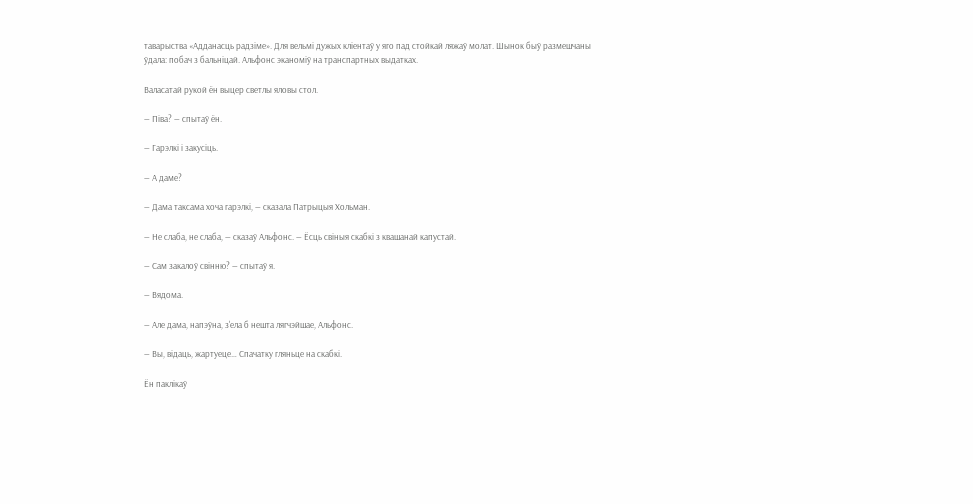таварыства «Адданасць радзіме». Для вельмі дужых кліентаў у яго пад стойкай ляжаў молат. Шынок быў размешчаны ўдала: побач з бальніцай. Альфонс эканоміў на транспартных выдатках.

Валасатай рукой ён выцер светлы яловы стол.

— Піва? — спытаў ён.

— Гарэлкі і закусіць.

— А даме?

— Дама таксама хоча гарэлкі, — сказала Патрыцыя Хольман.

— Не слаба, не слаба, — сказаў Альфонс. — Ёсць свіныя скабкі з квашанай капустай.

— Сам закалоў свінню? — спытаў я.

— Вядома.

— Але дама, напэўна, з'ела б нешта лягчэйшае, Альфонс.

— Вы, відаць, жартуеце… Спачатку гляньце на скабкі.

Ён паклікаў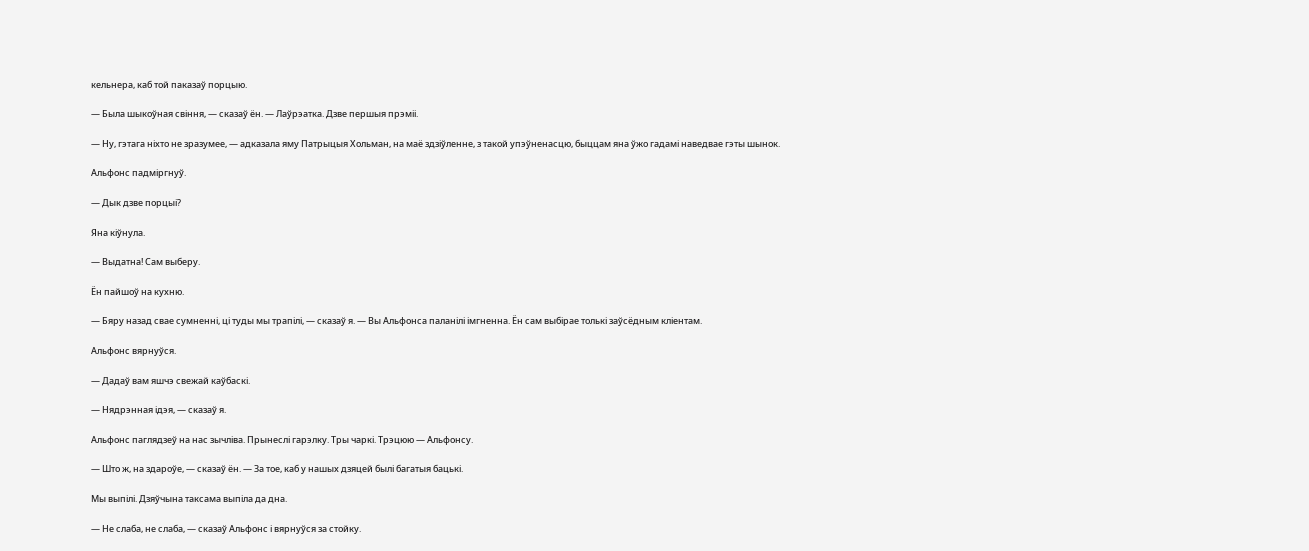кельнера, каб той паказаў порцыю.

— Была шыкоўная свіння, — сказаў ён. — Лаўрэатка. Дзве першыя прэміі.

— Ну, гэтага ніхто не зразумее, — адказала яму Патрыцыя Хольман, на маё здзіўленне, з такой упэўненасцю, быццам яна ўжо гадамі наведвае гэты шынок.

Альфонс падміргнуў.

— Дык дзве порцыі?

Яна кіўнула.

— Выдатна! Сам выберу.

Ён пайшоў на кухню.

— Бяру назад свае сумненні, ці туды мы трапілі, — сказаў я. — Вы Альфонса паланілі імгненна. Ён сам выбірае толькі заўсёдным кліентам.

Альфонс вярнуўся.

— Дадаў вам яшчэ свежай каўбаскі.

— Нядрэнная ідэя, — сказаў я.

Альфонс паглядзеў на нас зычліва. Прынеслі гарэлку. Тры чаркі. Трэцюю — Альфонсу.

— Што ж, на здароўе, — сказаў ён. — За тое, каб у нашых дзяцей былі багатыя бацькі.

Мы выпілі. Дзяўчына таксама выпіла да дна.

— Не слаба, не слаба, — сказаў Альфонс і вярнуўся за стойку.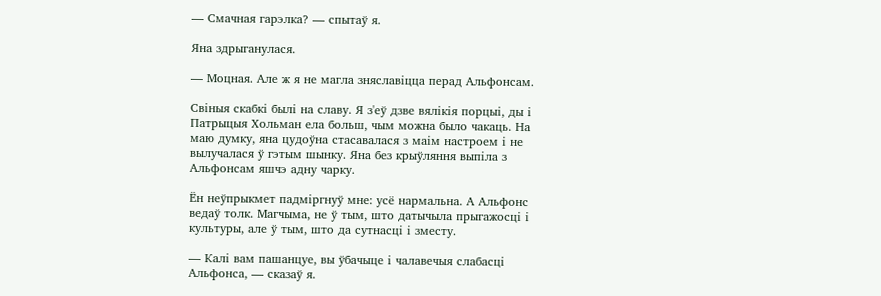— Смачная гарэлка? — спытаў я.

Яна здрыганулася.

— Моцная. Але ж я не магла зняславіцца перад Альфонсам.

Свіныя скабкі былі на славу. Я з'еў дзве вялікія порцыі, ды і Патрыцыя Хольман ела больш, чым можна было чакаць. На маю думку, яна цудоўна стасавалася з маім настроем і не вылучалася ў гэтым шынку. Яна без крыўляння выпіла з Альфонсам яшчэ адну чарку.

Ён неўпрыкмет падміргнуў мне: усё нармальна. А Альфонс ведаў толк. Магчыма, не ў тым, што датычыла прыгажосці і культуры, але ў тым, што да сутнасці і зместу.

— Калі вам пашанцуе, вы ўбачыце і чалавечыя слабасці Альфонса, — сказаў я.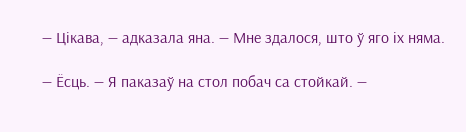— Цікава, — адказала яна. — Мне здалося, што ў яго іх няма.

— Ёсць. — Я паказаў на стол побач са стойкай. —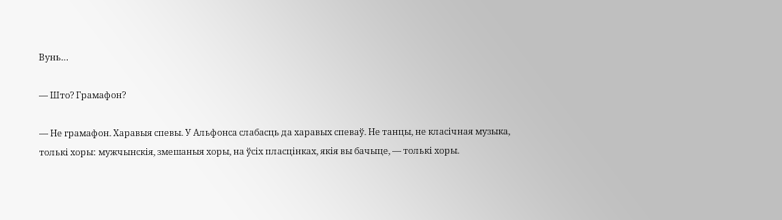Вунь…

— Што? Грамафон?

— Не грамафон. Харавыя спевы. У Альфонса слабасць да харавых спеваў. Не танцы, не класічная музыка, толькі хоры: мужчынскія, змешаныя хоры, на ўсіх пласцінках, якія вы бачыце, — толькі хоры.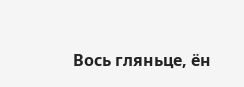Вось гляньце, ён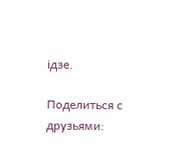ідзе.

Поделиться с друзьями: